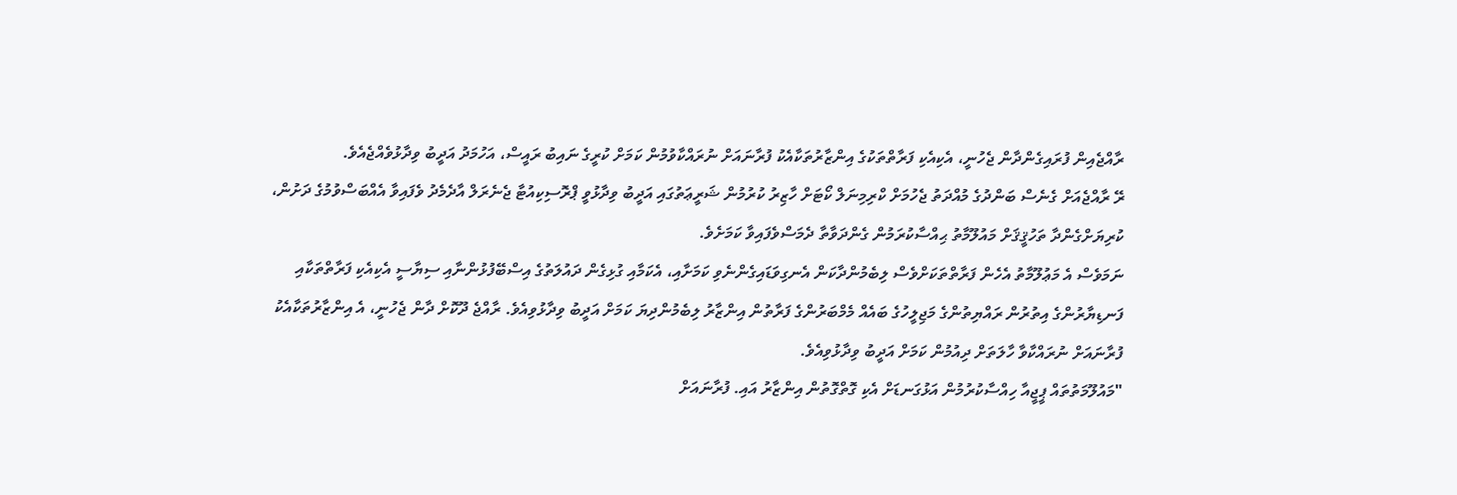ރާއްޖެއިން ފުރައިގެންދާން ޖެހުނީ، އެކިއެކި ފަރާތްތަކުގެ އިންޒާރުތަކާއެކު ފުރާނައަށް ނުރައްކާވުމުން ކަމަށް ކުރީގެ ނައިބު ރައީސް، އަހުމަދު އަދީބު ވިދާޅުވެއްޖެއެވެ.
ރޭ ރާއްޖެއަށް ގެނެސް ބަންދުގެ މުއްދަތު ޖެހުމަށް ކްރިމިނަލް ކޯޓަށް ހާޒިރު ކުރުމުން ޝަރީޢަތުގައި އަދީބު ވިދާޅުވީ ޕްރޮސިކިއުޓާ ޖެނެރަލް އާދެމެދު ވެފައިވާ އެއްބަސްވުމުގެ ދަށުން، ކުރިޔަށްގެންދާ ތަހުޤީޤަށް މައުލޫމާތު ޙިއްސާކުރަމުން ގެންދަވާތާ ދެމަސްވެފައިވާ ކަމަށެވެ.
ނަމަވެސް އެ މަޢުލޫމާތު އެހެން ފަރާތްތަކަށްވެސް ލިބެމުންދާކަން އެނގިވަޑައިގެންނެވި ކަމަށާއި، އެކަމާއި ގުޅިގެން ދައުލަތުގެ އިސްބޭފުޅުންނާއި ސިޔާސީ އެކިއެކި ފަރާތްތަކާއި ފަނޑިޔާރުންގެ އިތުރުން ރައްޔިތުންގެ މަޖިލީހުގެ ބައެއް މެމްބަރުންގެ ފަރާތުން އިންޒާރު ލިބެމުންދިޔަ ކަމަށް އަދީބު ވިދާޅުވިއެވެ. ރާއްޖެ ދޫކޮށް ދާން ޖެހުނީ، އެ އިންޒާރުތަކާއެކު ފުރާނައަށް ނުރައްކާވާ ހާލަތަށް ދިއުމުން ކަމަށް އަދީބު ވިދާޅުވިއެވެ.
"މައުލޫމަތުތައް ޕީޖީއާ ހިއްސާކުރުމުން އަޅުގަނޑަށް އެކި ގޮތްގޮތުން އިންޒާރު އައި. ފުރާނައަށް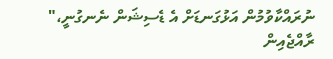ނުރައްކާވުމުން އަޅުގަނޑަށް އެ ޑެސިޝަން ނެނގުނީ،" ރާއްޖެއިން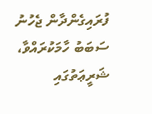ފުރައިގެންދާން ޖެހުނު ސަބަބު ހާމަކުރައްވާ، ޝަރީޢަތުގައި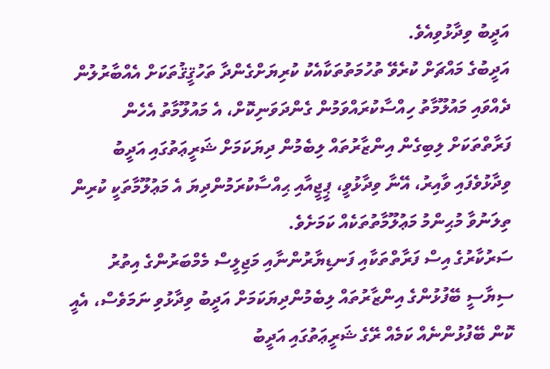އަދީބު ވިދާޅުވިއެވެ.
އަދީބުގެ މައްޗަށް ކުރެވޭ ތުހުމަތުތަކާއެކު ކުރިޔަށްގެންދާ ތަހުޤީޤުތަކަށް އެއްބާރުލުން ދެއްވައި މައުލޫމާތު ހިއްސާކުރައްވަމުން ގެންދަވަނިކޮށް، އެ މައުލޫމާތު އެހެން ފަރާތްތަކަށް ލިބިގެން އިންޒާރުތައް ލިބެމުން ދިޔަކަމަށް ޝަރީޢަތުގައި އަދީބު ވިދާޅުވެފައި ވާއިރު، އޭނާ ވިދާޅުވީ، ޕީޖީއާއި ޙިއްސާކުރަމުންދިޔަ އެ މަޢުލޫމާތަކީ ކުރިން ތިލަނުވާ މުޙިންމު މަޢުލޫމާތުތަކެއް ކަމަށެވެ.
ސަރުކާރުގެ އިސް ފަރާތްތަކާއި ފަނޑިޔާރުންނާއި މަޖިލީސް މެމްބަރުންގެ އިތުރު ސިޔާސީ ބޭފުޅުންގެ އިންޒާރުތައް ލިބެމުންދިޔަކަމަށް އަދީބު ވިދާޅުވި ނަމަވެސް، އެއީ ކޮން ބޭފުޅުންނެއް ކަމެއް ރޭގެ ޝަރީޢަތުގައި އަދީބު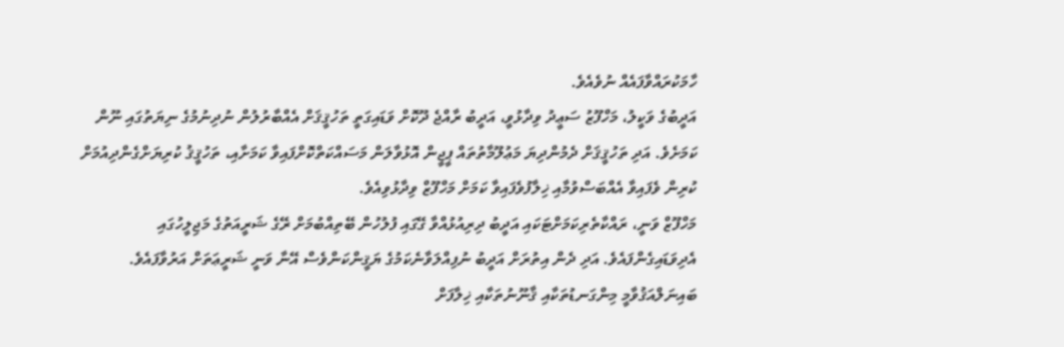ހާމަކުރައްވާފައެއް ނުވެއެވެ.
އަދީބުގެ ވަކީލު، މަހްފޫޒު ސަޢީދު ވިދާޅުވީ، އަދީބު ރާއްޖެ ދޫކޮށް ވަޑައިގަތީ ތަހުޤީޤަށް އެއްބާރުލުން ނުދިނުމުގެ ނިޔަތުގައި ނޫން ކަމަށެވެ. އަދި ތަހުޤީޤަށް ދެމުންދިޔަ މަޢުލޫމާތުތައް ޕީޖީން އޮޅުވާލަން މަސައްކަތްކޮށްފައިވާ ކަމަށާއި، ތަހުޤީޤު ކުރިޔަށްގެންދިއުމަށް ކުރިން ވެފައިވާ އެއްބަސްވުމާއި ޚިލާފުވެފައިވާ ކަމަށް މަހްފޫޒް ވިދާޅުވިއެވެ.
މަހްފޫޒް ވަނީ، ރައްކާތެރިކަމަށްޓަކައި އަދީބު ދިރިއުޅުއްވާ ގޭގައި ފުލުހުން ބޭތިއްބުމަށް ރޭގެ ޝަރީއަތުގެ މަޖިލީހުގައި އެދިވަޑައިގެންފައެވެ. އަދި ދެން އިތުރަށް އަދީބު ނުފިއްލަވާނެކަމުގެ ޔަޤީންކަންވެސް އޭނާ ވަނީ ޝަރީޢަތަށް އަރުވާފައެވެ.
ބައިނަލްއަޤުވާމީ މިންގަނޑުތަކާއި ޤާނޫނުތަކާއި ޚިލާފަށް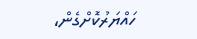ހައްޔަރުކޮށްގެން،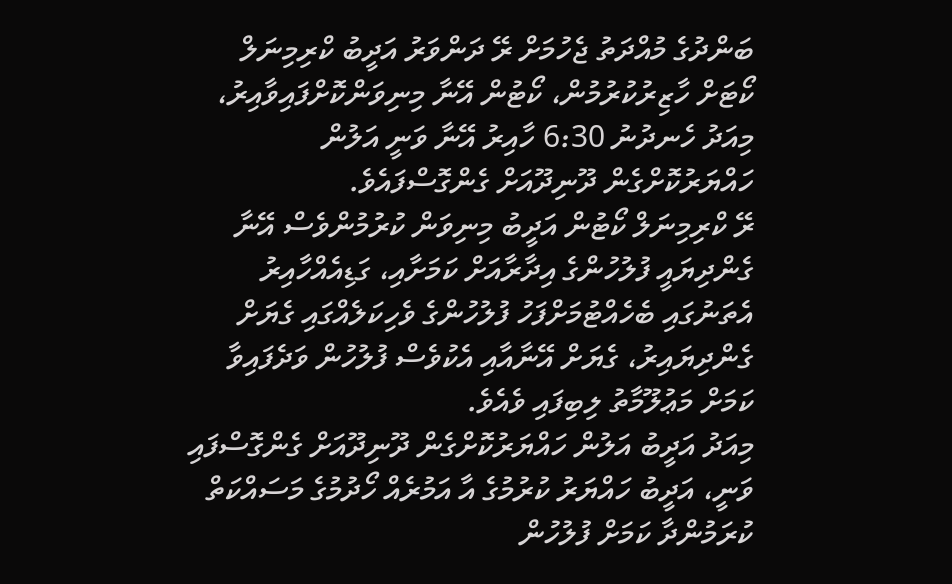ބަންދުގެ މުއްދަތު ޖެހުމަށް ރޭ ދަންވަރު އަދީބު ކްރިމިނަލް ކޯޓަށް ހާޒިރުކުރުމުން، ކޯޓުން އޭނާ މިނިވަންކޮށްފައިވާއިރު، މިއަދު ހެނދުނު 6:30 ހާއިރު އޭނާ ވަނީ އަލުން ހައްޔަރުކޮށްގެން ދޫނިދޫއަށް ގެންގޮސްފައެވެ.
ރޭ ކްރިމިނަލް ކޯޓުން އަދީބު މިނިވަން ކުރުމުންވެސް އޭނާ ގެންދިޔައީ ފުލުހުންގެ އިދާރާއަށް ކަމަށާއި، ގަޑިއެއްހާއިރު އެތަނުގައި ބެހެއްޓުމަށްފަހު ފުލުހުންގެ ވެހިކަލެއްގައި ގެޔަށް ގެންދިޔައިރު، ގެޔަށް އޭނާއާއި އެކުވެސް ފުލުހުން ވަދެފައިވާ ކަމަށް މަޢުލޫމާތު ލިބިފައި ވެއެވެ.
މިއަދު އަދީބު އަލުން ހައްޔަރުކޮށްގެން ދޫނިދޫއަށް ގެންގޮސްފައި ވަނީ، އަދީބު ހައްޔަރު ކުރުމުގެ އާ އަމުރެއް ހޯދުމުގެ މަސައްކަތް ކުރަމުންދާ ކަމަށް ފުލުހުން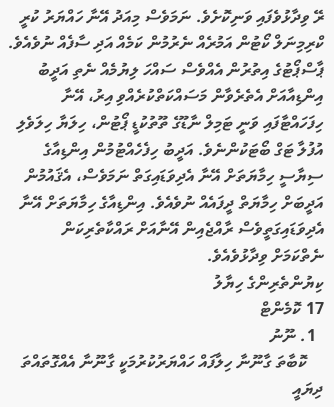ރޭ ވިދާޅުވެފައި ވަނިކޮށެވެ. ނަމަވެސް މިއަދު އޭނާ ހައްޔަރު ކުރީ ކްރިމިނަލް ކޯޓުން އަމުރެއް ނެރުމުން ކަމެއް އަދި ސާފެއް ނުވެއެވެ.
ޕާސްޕޯޓުގެ އިތުރުން އެއްވެސް ސައްހަ ލިޔުމެއް ނެތި އަދީބު އިންޑިއާއަށް އެތެރެވާން މަސައްކަތްކުރެއްވި އިރު، އޭނާ ހިފަހައްޓާފައި ވަނީ ޓަމިލް ނާޑޫގެ ތޫތުކުޑީ ޕޯޓުން، ހިލަޔާ ހިލަވެލި އުފުލާ ޓަގް ބޯޓަކުންނެވެ. އަދީބު ހިފެހެއްޓުމުން އިންޑިއާގެ ސިޔާސީ ހިމާޔަތަށް އޭނާ އެދިވަޑައިގަތް ނަމަވެސް، އެޤައުމުން އަދީބަށް ހިމާޔަތް ދީފައެއް ނުވެއެވެ. އިންޑިއާގެ ހިމާޔަތަށް އޭނާ އެދިވަޑައިގަތީވެސް ރާއްޖެއިން އޭނާއަށް ރައްކާތެރިކަން ނެތްކަމަށް ވިދާޅުވެއެވެ.
ކިޔުންތެރިންގެ ހިޔާލު
17 ކޮމެންޓް
  1. ނޫނު
    ކޮބާތަ ގާނޫނާ ހިލާފައް ހައްޔަރުކުރުމަކީ ގާނޫނާ އެއްގޮތައްތަ ދިޔައީ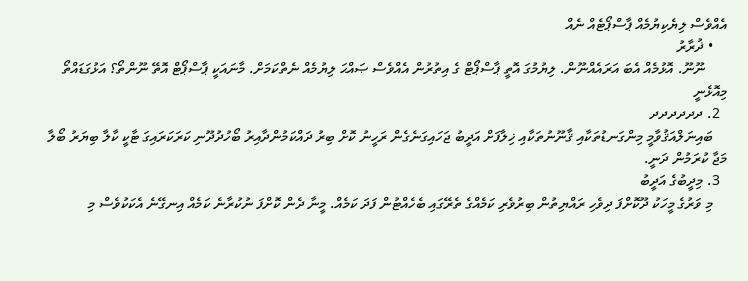އެއްވެސް ލިޔެކިޔުމެއް ޕާސްޕޯޓެއް ނެއް
    • ޛުރާރު
      ނޫނޫ. އޮޅުމެއް އެބަ އަރައެއްނޫން. ލިޔުމުގަ އޮތީ ޕާސްޕޯޓް ގެ އިތުރުން އެއްވެސް ޞައްޙަ ލިޔުމެއް ނެތްކަމަށް. މާނައަކީ ޕާސްޕޯޓް އޮތޭ ނޫންތޯ؟ އަޅުގަޑައްތޯ މިއޮޅެނީ
  2. ދދދދދދ
    ބައިނަލްއަޤުވާމީ މިންގަނޑުތަކާއި ޤާނޫނުތަކާއި ޚިލާފަށް އަދީބު ޖަހައިގަނެގެން ރަހީނު ކޮށް ބިރު ދައްކަމުންދާއިރު ބޯހުދުދޫނި ކަރަކަރައިގަ ޓާކީ ކާލާ ބިޔަރު ބޯލާ މަޖާ ކުރަމުން ދަނީ.
  3. މިދީބުގެ އަދީބު
    މި ވަރުގެ މީހަކު ދޫކޮށްފަ ދިވެހި ރައްޔިތުން ބިރުވެރި ކަމެއްގެ ތެރޭގައި ބެހެއްޓުން ފަދަ ކަމެއް. މީނާ ދެން ކޮށްފަ ނުކުރާނެ ކަމެއް އިނގޭނެ އެކަކުވެސް މި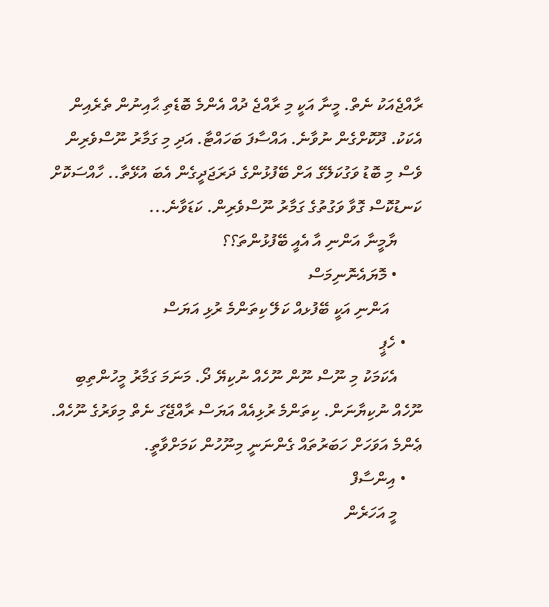ރާއްޖެއަކު ނެތް. މީނާ އަކީ މި ރާއްޖެ ދުއް އެންމެ ބޮޑެތި ޙާއިނުން ތެރެއިން އެކަކު. ދޫކޮށްގެން ނުވާނެ. އައްސާފަ ބަހައްޓާ. އަދި މި ގަމާރު ނޫސްވެރިން ވެސް މި ބޮޑު ވަގުކަލޭގެ އަށް ބޭފުޅުންގެ ދަރަޖަދީގެން އެބަ އުޅޭތާ.. ހާއްސަކޮށް ކަނޑުކޮސް ގޮވާ ވަގުތުގެ ގަމާރު ނޫސްވެރިން. ކަޑަވާނެ...
      ޔާމީނާ އަންނި އާ އެއީ ބޭފުޅުންތަ؟؟
      • މޮޔައެނޮނިމަސް
        އަންނި އަކީ ބޭފުޅއް ކަލޭ ކިތަންމެ ރުޅި އަޔަސް
    • ހެޕީ
      އެކަމަކު މި ނޫސް ނޫން ނޫހެއް ނުކިޔޭ ދޯ. މަނަމަ ގަމާރު މީހުންތިބި ނޫހެއް ނުކިޔާނަން. ކިތަންމެ ރުޅިއެއް އަޔަސް ރާއްޖޭގަ ނެތް މިވަރުގެ ނޫހެއް. ޢެންމެ އަވަހަށް ހަބަރުތައް ގެންނަނީ މިނޫހުން ކަމަށްވާތީ.
    • އިންސާފް
      މީ އަހަރެން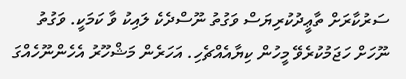ސަރުކާރަށް ތާޢީދުކުރިޔަސް ވަގުތު ނޫސްދެކެ ލައިކު ވާ ކަމަކީ. ވަގުތު ނޫހަށް ހަޖަމުކުރެވޭ މީހުން ކިޔާއެއްޗެހި. އަހަރެން މަޝްހޫރު އެހެންނޫހެއްގަ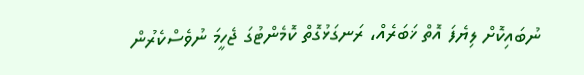ނުބައިކޮށް ލިޔެފަ އޮތް ޚަބަރެއް، ރަނގަޅުގޮތް ކޮމެންޓުގަ ޖެހީމަ ނުވެސްކެރުން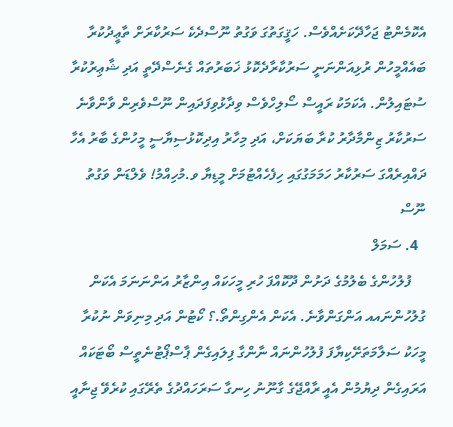އެކޮމެންޓު ޖަހާދޭކަށެއްވެސް. ހަޤީގަތުގަ ވަގުތު ނޫސްދެކެ ސަރުކާރަށް ތާޢީދުކުރާ ބައެއްމީހުން ރުޅިއަންނަނީ ސަރުކާރާދެކޮޅު ޚަބަރުތައް ގެނެސްދޭތީ އަދި ޝާޢިރުކުރާ ސުޓައިލުން. އެކަމަކު ރައީސް ސޯލިހްވެސް ވިދާޅުވިފަދައިން ނޫސްވެރިން ވާންވާނެ ސަރުކާރު ޒިންމާދާރު ކުރާ ބަޔަކަށް، އަދި މިހާރު އިދިކޮޅުސިޔާސީ މީހުންގެ ބާރު އެހާ ދައްއިރެއްގަ ސަރުކާރު ހަމަމަގުގައި ހިފެހެއްޓުމަށް މީޑިޔާ ވ.މުހިއްމު! ވެލްޑަން ވަގުތު ނޫސް
  4. ސަމަލް
    ފުލުހުންގެ ބެލުމުގެ ދަށުން ދޫކޮއްފަ ހުރި މީހަކައް އިންޒާރު އަންނަނަމަ އެކަން ގުލުހުންނައއ އަންގަންވާނެ. އެކަން އެންގިންތޯ.؟ ކޯޓުން އަދި މިނިވަން ނުކުރާ މީހަކު ސަލާމަތަށޭކިޔާފަ ފުލުހުންނައް ނާންގާ ފިލައިގެން ޕާސްޕޯޓުނެތީސް ބޯޓަކައް އަރައިގެން ދިޔުމުން އެއީ ރާއްޖޭގެ ގާނޫނު ހިނގާ ސަރަހައްދުގެ ތެރޭގައި ކުރެވޭ ޖިނާއީ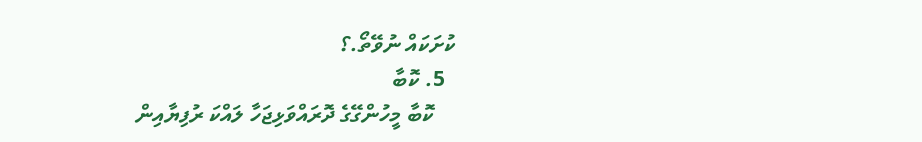ކުށަކައް ނުވޭތޯ.؟
  5. ކޮބާ
    ކޮބާ މީހުންގޭގެ ދޮރައްވަޅިޖަހާ ލައްކަ ރުފިޔާއިން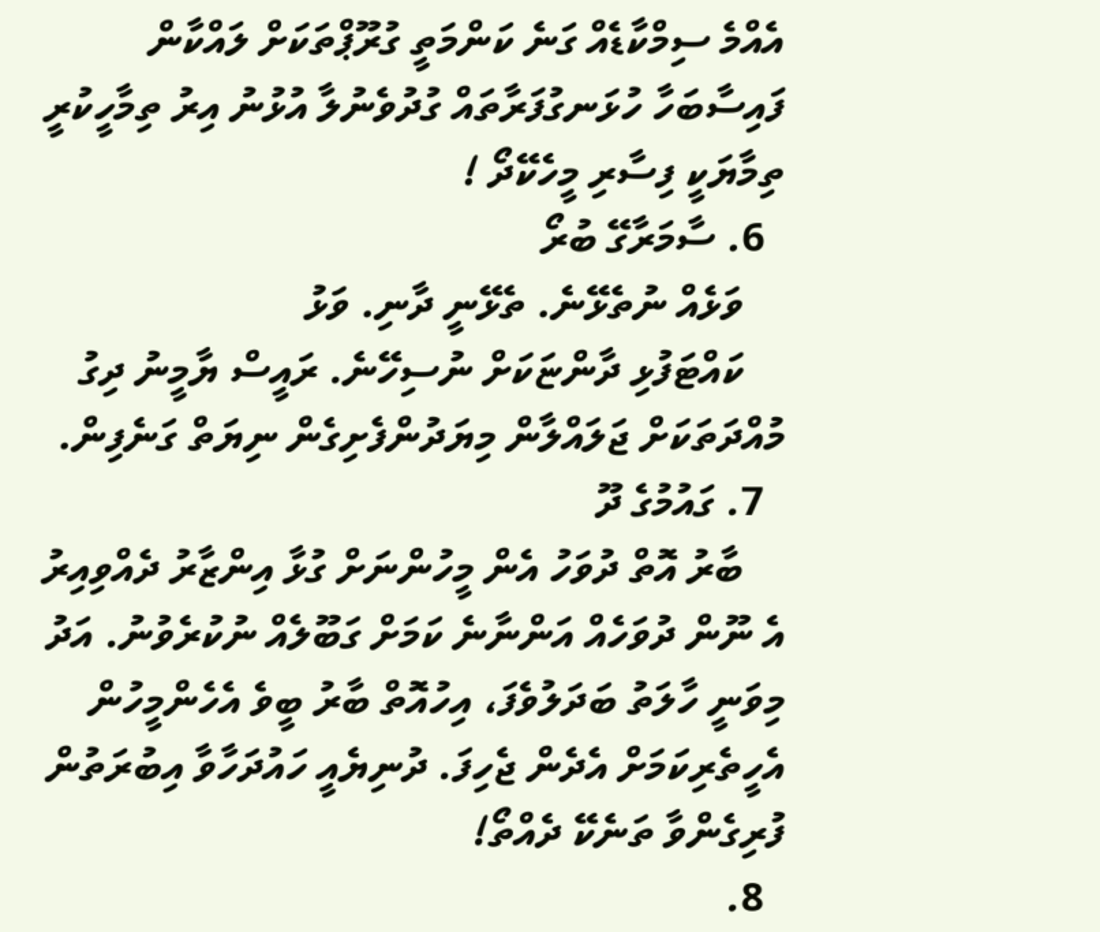އެއްމެ ސިމްކާޑެއް ގަނެ ކަންމަތީ ގުރޫޕްތަކަށް ލައްކާން ފައިސާބަހާ ހުޅަނގުފަރާތައް ގުދުވެނުލާ އުޅުނު އިރު ތިމާހީކުރީ ތިމާޔަކީ ފިސާރި މީހެކޭދޯ !
  6. ސާމަރާގޭ ބުރޯ
    ވަޅެއް ނުތެޅޭނެ. ތެޅޭނީ ދާނި. ވަޅު
    ކައްޓަފުޅި ދާންޏަކަށް ނުސިހޭނެ. ރައީސް ޔާމީނު ދިގު މުއްދަތަކަށް ޖަލައްލާން މިޔަދުންފެށިގެން ނިޔަތް ގަނެފިން.
  7. ގައުމުގެ ދޫ
    ބާރު އޮތް ދުވަހު އެން މީހުންނަށް ގުޅާ އިންޒާރު ދެއްވިއިރު އެ ނޫން ދުވަހެއް އަންނާނެ ކަމަށް ގަބޫލެއް ނުކުރެވުނު. އަދު މިވަނީ ހާލަތު ބަދަލުވެފަ، އިހުއޮތް ބާރު ބީވެ އެހެންމީހުން އެހީތެރިކަމަށް އެދެން ޖެހިފަ. ދުނިޔެއީ ހައުދަހާވާ އިބުރަތުން ފުރިގެންވާ ތަނެކޭ ދެއްތޯ!
  8.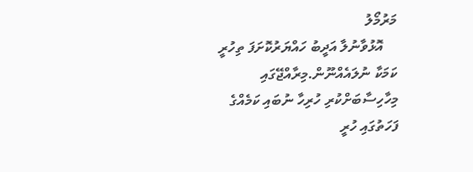މަރުމޯލު
    އޮޅުވާނުލާ އަދީބު ހައްޔަރުކޮށަފަ ތިހުރީ ކަމަކާ ނުލައެއްނޫން.މިރާއްޖޭގައި މިހާހިސާބަށްކުރި ހުރިހާ ނުބައި ކަމެއްގެ ފަހަތުގައި ހުރީ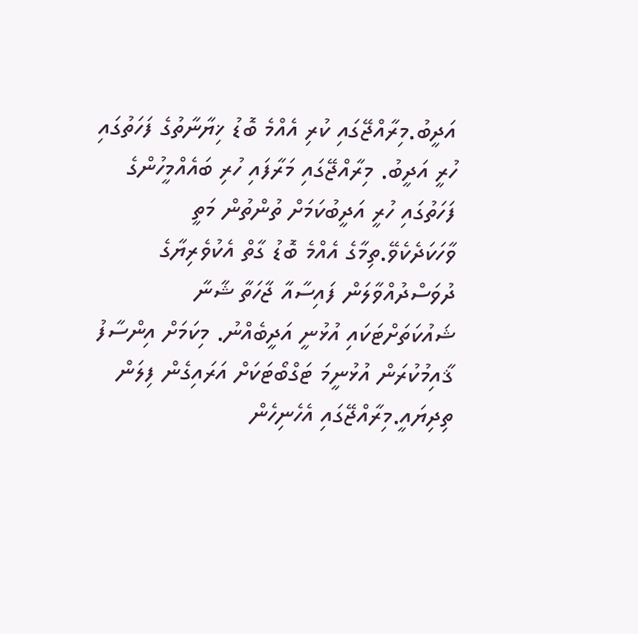އަދީބު.މިރާއްޖޭގައި ކުރި އެއްމެ ބޮޑު ޚިޔާނާތުގެ ފަހަތުގައި ހުރީ އަދީބު. މިރާއްޖޭގައި މަރާފައި ހުރި ބައެއްމީހުންގެ ފަހަތުގައި ހުރީ އަދީބުކަމަށް ތުންތުން މަތީ ވާހަކަދެކެވޭ.ތިމާގެ އެއްމެ ބޮޑު ގާތް އެކުވެރިޔާގެ ދުވަސްދުއްވާލަން ފައިސާއާ ޖާހަތާ ޝާނާ ޝައުކަތަށްޓަކައި އުޅުނީ އަދީބެއްނު. މިކަމަށް އިންސާފު ޤާއިމުކުރަން އުޅުނީމަ ޓަގްބޯޓަކަށް އަރައިގެން ފިލަން ތިދިޔައީ.މިރާއްޖޭގައި އެހެނިހެން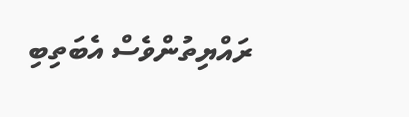ރައްޔިތުންވެސް އެބަތިބި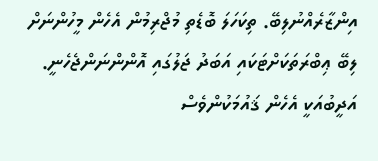އިންޒާރެއްނުލިބޭ. ތިކަހަލަ ބޮޑެތި މުޖްރިމުން އެހެން މީހުންނަށް ލިބޭ ޢިބްރަތަކަށްޓަކައި އަބަދު ޖަލުގައި އޮންންނަންޖެހެނީ. އަދީބުއަކީ އެހެން ޤައުމަކުންވެސް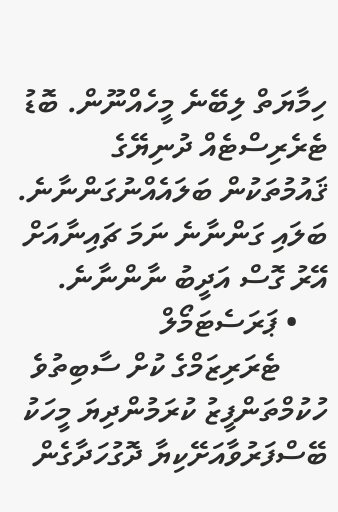ހިމާޔަތް ލިބޭނެ މީހެއްނޫން. ބޮޑު ޓެރެރިސްޓެއް ދުނިޔޭގެ ޤައުމުތަކުން ބަލައެއްނުގަންނާނެ. ބަލައި ގަންނާނެ ނަމަ ޗައިނާއަށް އޭރު ގޮސް އަދީބު ނާންނާނެ.
    • ޕަރަސެޓަމޯލް
      ޓެރަރިޒަމްގެ ކުށް ސާބިތުވެ ހުކުމްތަންފީޒު ކުރަމުންދިޔަ މީހަކު ބޭސްފަރުވާއަށޭކިޔާ ދޮގުހަދާގެން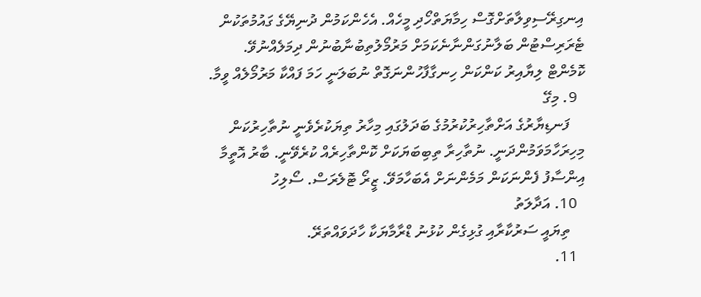އިނގިރޭސިވިލާތަށްގޮސް ހިމާޔަތްހޯދި މީހެއް. އެހެންކަމުން ދުނިޔޭގެ ގައުމުތަކުން ޓެރަރިސްޓުން ބަލާނުގަންނާނެކަމަށް މަރުމޯލުތިބުނާބުނުން ދިމަލެއްނުވޭ. ކޮމެންޓް ލިޔާއިރު ކަންކަން ހިނގާފާހުންނަގޮތް ނުބަލަނީ ހަމަ ފައްކާ މަރުމޯލެއް ވީމާ.
  9. މިގޭ
    ފަނޑިޔާރުގެ އަށްތާހިރުކުރުމުގެ ބަދަލުގައި މިހާރު ތިޔަކުރެވެނީ ނުތާހިރުކަން މިހިރަހާމަވަމުންދަނީ. ނުތާހިރާ ތިބިބަޔަކަށް ކޮންތާހިރެއް ކުރެވޭނީ. ބާރު އޮތީމާ އިންސާފު ފެންނަކަން މަމެންނަށް އެބަހާމަވޭ. ޒީރޯ ޓޮލެރަސް. ސޯލިހު
  10. އަދާލަތު
    ތިޔައީ ސަރުކާރާއި ގުޅިގެން ކުޅުނު ޑްރާމާޔަކާ ހާދަވައްތަރޭ.
  11.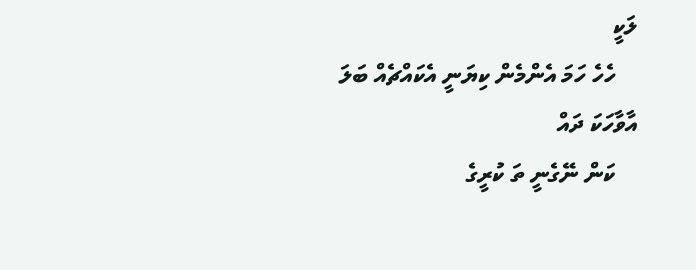ލަކީ
    ހެހެ ހަމަ އެންމެން ކިޔަނީ އެކައްޗެއް ބަލަ އާވާހަކަ ދައް
    ކަން ނޭގެނީ ތަ ކުރީގެ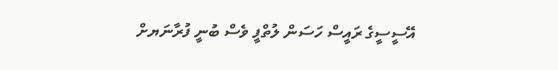އޭސީސީގެ ރައީސް ހަސަން ލުތްފީ ވެސް ބުނީ ފުރާނަޔށް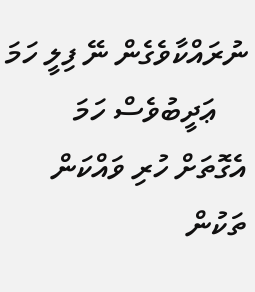ނުރައްކާވެގެން ނޭ ފިލީ ހަމަ
    ޢަދީބުވެސް ހަމަ އެގޮތަށް ހުރި ވައްކަން ތަކުން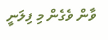ވާން ވެގެން މި ފިލަނީ